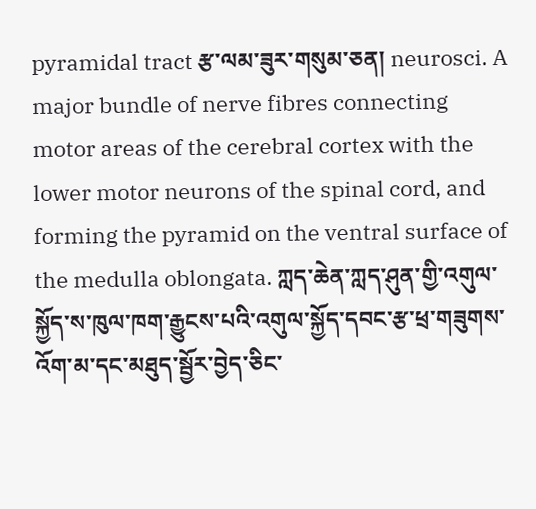pyramidal tract རྩ་ལམ་ཟུར་གསུམ་ཅན། neurosci. A major bundle of nerve fibres connecting motor areas of the cerebral cortex with the lower motor neurons of the spinal cord, and forming the pyramid on the ventral surface of the medulla oblongata. ཀླད་ཆེན་ཀླད་ཤུན་གྱི་འགུལ་སྐྱོད་ས་ཁུལ་ཁག་རྒྱུངས་པའི་འགུལ་སྐྱོད་དབང་རྩ་ཕྲ་གཟུགས་འོག་མ་དང་མཐུད་སྦྱོར་བྱེད་ཅིང་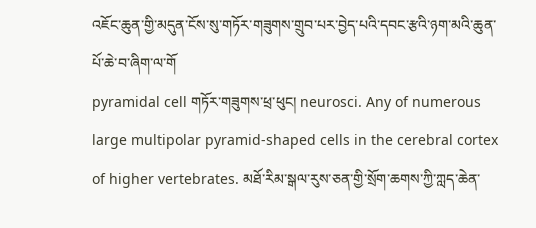འཇོང་ཆུན་གྱི་མདུན་ངོས་སུ་གཏོར་གཟུགས་གྲུབ་པར་བྱེད་པའི་དབང་རྩའི་ཉག་མའི་ཆུན་པོ་ཆེ་བ་ཞིག་ལ་གོ
pyramidal cell གཏོར་གཟུགས་ཕྲ་ཕུང། neurosci. Any of numerous large multipolar pyramid-shaped cells in the cerebral cortex of higher vertebrates. མཐོ་རིམ་སྒལ་རུས་ཅན་གྱི་སྲོག་ཆགས་ཀྱི་ཀླད་ཆེན་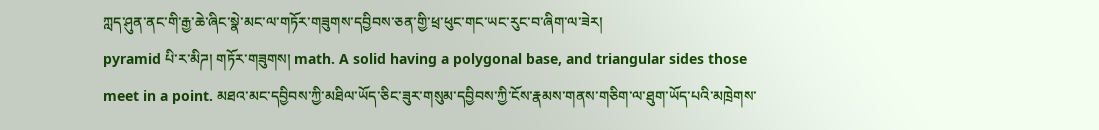ཀླད་ཤུན་ནང་གི་རྒྱ་ཆེ་ཞིང་སྣེ་མང་ལ་གཏོར་གཟུགས་དབྱིབས་ཅན་གྱི་ཕྲ་ཕུང་གང་ཡང་རུང་བ་ཞིག་ལ་ཟེར།
pyramid པི་ར་མིཌ། གཏོར་གཟུགས། math. A solid having a polygonal base, and triangular sides those meet in a point. མཐའ་མང་དབྱིབས་ཀྱི་མཐིལ་ཡོད་ཅིང་ཟུར་གསུམ་དབྱིབས་ཀྱི་ངོས་རྣམས་གནས་གཅིག་ལ་ཐུག་ཡོད་པའི་མཁྲེགས་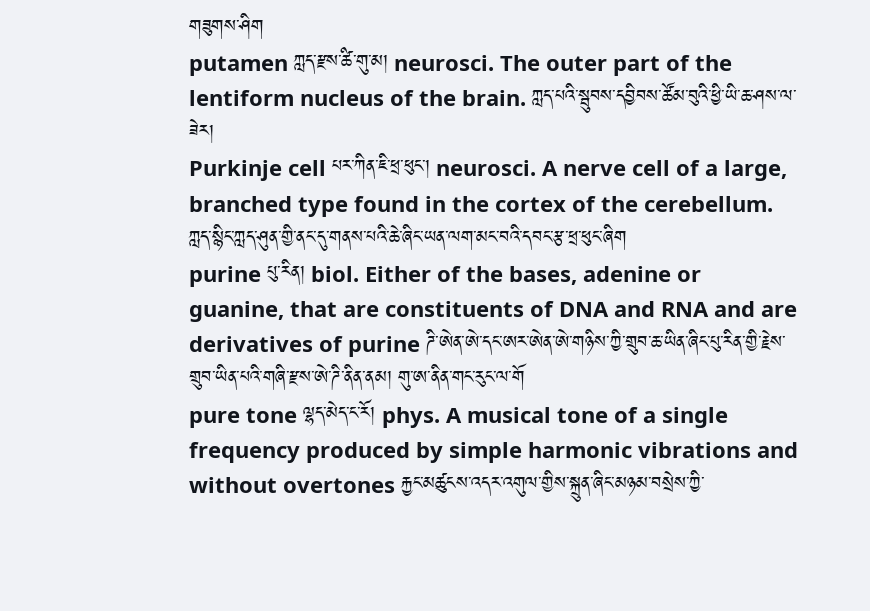གཟུགས་ཤིག
putamen ཀླད་རྫས་ཚི་གུ་མ། neurosci. The outer part of the lentiform nucleus of the brain. ཀླད་པའི་སྦུབས་དབྱིབས་ཚོམ་བུའི་ཕྱི་ཡི་ཆ་ཤས་ལ་ཟེར།
Purkinje cell པར་ཀིན་ཇི་ཕྲ་ཕུང་། neurosci. A nerve cell of a large, branched type found in the cortex of the cerebellum. ཀླད་སྙིང་ཀླད་ཤུན་གྱི་ནང་དུ་གནས་པའི་ཆེ་ཞིང་ཡན་ལག་མང་བའི་དབང་རྩ་ཕྲ་ཕུང་ཞིག
purine པུ་རིན། biol. Either of the bases, adenine or guanine, that are constituents of DNA and RNA and are derivatives of purine ཌི་ཨེན་ཨེ་དང་ཨར་ཨེན་ཨེ་གཉིས་ཀྱི་གྲུབ་ཆ་ཡིན་ཞིང་པུ་རིན་གྱི་རྗེས་གྲུབ་ཡིན་པའི་གཞི་རྫས་ཨེ་ཌི་ནིན་ནམ། གུ་ཨ་ནིན་གང་རུང་ལ་གོ
pure tone ལྷད་མེད་ང་རོ། phys. A musical tone of a single frequency produced by simple harmonic vibrations and without overtones རྐྱང་མཚུངས་འདར་འགུལ་གྱིས་སྐྲུན་ཞིང་མཉམ་བསྲེས་ཀྱི་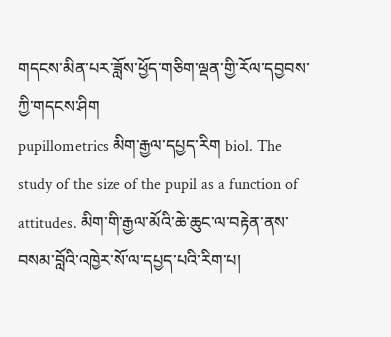གདངས་མིན་པར་ཟློས་ཕྱོད་གཅིག་ལྡན་གྱི་རོལ་དབྱབས་ཀྱི་གདངས་ཤིག
pupillometrics མིག་རྒྱལ་དཔྱད་རིག biol. The study of the size of the pupil as a function of attitudes. མིག་གི་རྒྱལ་མོའི་ཆེ་ཆུང་ལ་བརྟེན་ནས་བསམ་བློའི་འཁྱེར་སོ་ལ་དཔྱད་པའི་རིག་པ།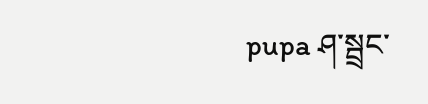pupa ཤ་སྦྲང་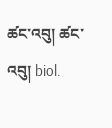ཚང་འབུ། ཚང་འབུ། biol.